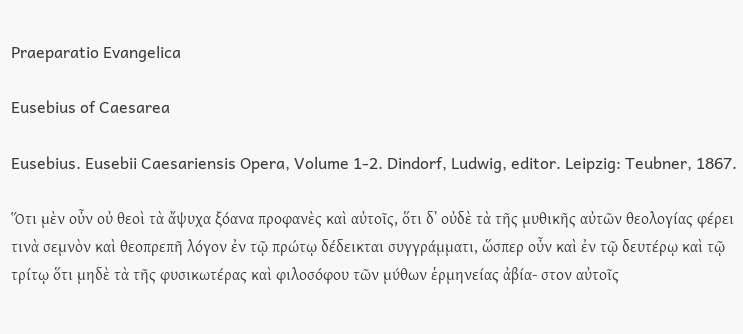Praeparatio Evangelica

Eusebius of Caesarea

Eusebius. Eusebii Caesariensis Opera, Volume 1-2. Dindorf, Ludwig, editor. Leipzig: Teubner, 1867.

Ὅτι μὲν οὖν οὐ θεοὶ τὰ ἄψυχα ξόανα προφανὲς καὶ αὐτοῖς, ὅτι δ᾿ οὐδὲ τὰ τῆς μυθικῆς αὐτῶν θεολογίας φέρει τινὰ σεμνὸν καὶ θεοπρεπῆ λόγον ἐν τῷ πρώτῳ δέδεικται συγγράμματι, ὥσπερ οὖν καὶ ἐν τῷ δευτέρῳ καὶ τῷ τρίτῳ ὅτι μηδὲ τὰ τῆς φυσικωτέρας καὶ φιλοσόφου τῶν μύθων ἑρμηνείας ἀβία- στον αὐτοῖς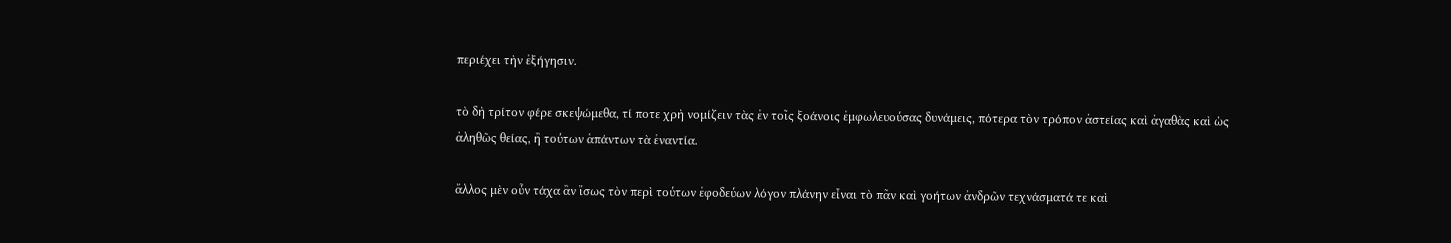περιέχει τὴν ἐξήγησιν.

τὸ δὴ τρίτον φέρε σκεψώμεθα, τί ποτε χρὴ νομίζειν τὰς ἐν τοῖς ξοάνοις ἐμφωλευούσας δυνάμεις, πότερα τὸν τρόπον ἀστείας καὶ ἀγαθὰς καὶ ὡς ἀληθῶς θείας, ἢ τούτων ἁπάντων τὰ ἐναντία.

ἄλλος μὲν οὖν τάχα ἂν ἴσως τὸν περὶ τούτων ἐφοδεύων λόγον πλάνην εἶναι τὸ πᾶν καὶ γοήτων ἀνδρῶν τεχνάσματά τε καὶ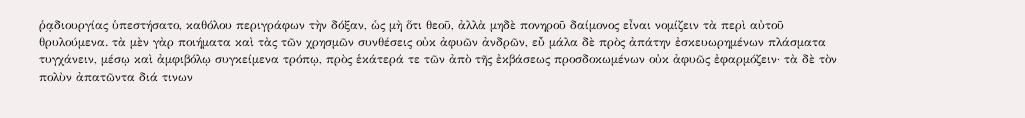ῥᾳδιουργίας ὑπεστήσατο, καθόλου περιγράφων τὴν δόξαν, ὡς μὴ ὅτι θεοῦ, ἀλλὰ μηδὲ πονηροῦ δαίμονος εἶναι νομίζειν τὰ περὶ αὐτοῦ θρυλούμενα. τὰ μὲν γὰρ ποιήματα καὶ τὰς τῶν χρησμῶν συνθέσεις οὐκ ἀφυῶν ἀνδρῶν, εὖ μάλα δὲ πρὸς ἀπάτην ἐσκευωρημένων πλάσματα τυγχάνειν, μέσῳ καὶ ἀμφιβόλῳ συγκείμενα τρόπῳ, πρὸς ἑκάτερά τε τῶν ἀπὸ τῆς ἐκβάσεως προσδοκωμένων οὐκ ἀφυῶς ἐφαρμόζειν· τὰ δὲ τὸν πολὺν ἀπατῶντα διά τινων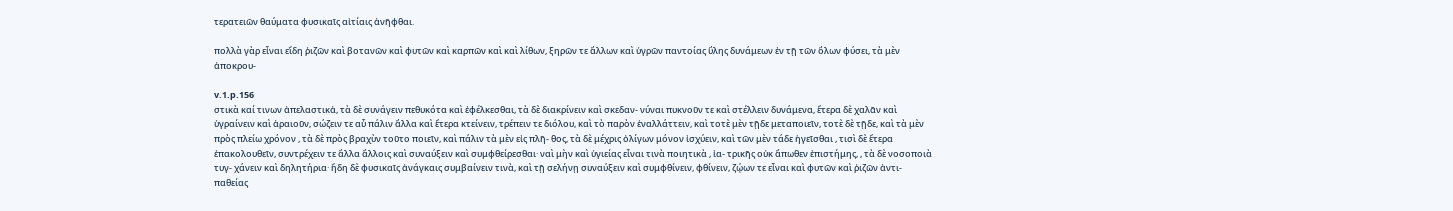τερατειῶν θαύματα φυσικαῖς αἰτίαις ἀνῆφθαι.

πολλὰ γὰρ εἶναι εἴδη ῥιζῶν καὶ βοτανῶν καὶ φυτῶν καὶ καρπῶν καὶ καὶ λίθων, ξηρῶν τε ἄλλων καὶ ὑγρῶν παντοίας ὕλης δυνάμεων ἐν τῇ τῶν ὅλων φύσει, τὰ μὲν ἀποκρου-

v.1.p.156
στικὰ καί τινων ἀπελαστικἀ, τὰ δὲ συνάγειν πεθυκότα καὶ ἐφέλκεσθαι, τὰ δὲ διακρίνειν καὶ σκεδαν- νύναι πυκνοῦν τε καὶ στέλλειν δυνάμενα, ἕτερα δὲ χαλᾶν καὶ ὑγραίνειν καὶ ἀραιοῦν, σώζειν τε αὖ πάλιν ἄλλα καὶ ἕτερα κτείνειν, τρέπειν τε διόλου, καὶ τὸ παρὸν ἐναλλάττειν, καὶ τοτὲ μὲν τῇδε μεταποιεῖν, τοτὲ δὲ τῇδε, καὶ τὰ μὲν πρὸς πλείω χρόνον , τὰ δὲ πρὸς βραχὺν τοῦτο ποιεῖν, καὶ πάλιν τὰ μὲν εἰς πλῆ- θος, τὰ δὲ μέχρις ὀλίγων μόνον ἰσχύειν, καὶ τῶν μὲν τάδε ἡγεῖσθαι , τισὶ δὲ ἕτερα ἐπακολουθεῖν, συντρέχειν τε ἄλλα ἄλλοις καὶ συναύξειν καὶ συμφθείρεσθαι· ναὶ μὴν καὶ ὑγιείας εἶναι τινὰ ποιητικὰ , ἰα- τρικῆς οὐκ ἄπωθεν ἐπιστήμης, , τὰ δὲ νοσοποιὰ τυγ- χάνειν καὶ δηλητήρια· ἤδη δὲ φυσικαῖς ἀνάγκαις συμβαίνειν τινὰ, καὶ τῇ σελήνῃ συναύξειν καὶ συμφθίνειν, φθίνειν, ζῴων τε εἶναι καὶ φυτῶν καὶ ῥιζῶν ἀντι- παθείας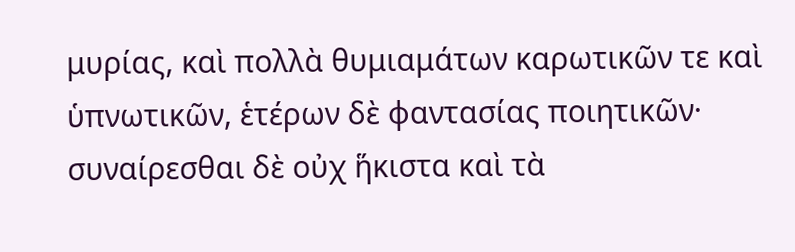μυρίας, καὶ πολλὰ θυμιαμάτων καρωτικῶν τε καὶ ὑπνωτικῶν, ἑτέρων δὲ φαντασίας ποιητικῶν· συναίρεσθαι δὲ οὐχ ἥκιστα καὶ τὰ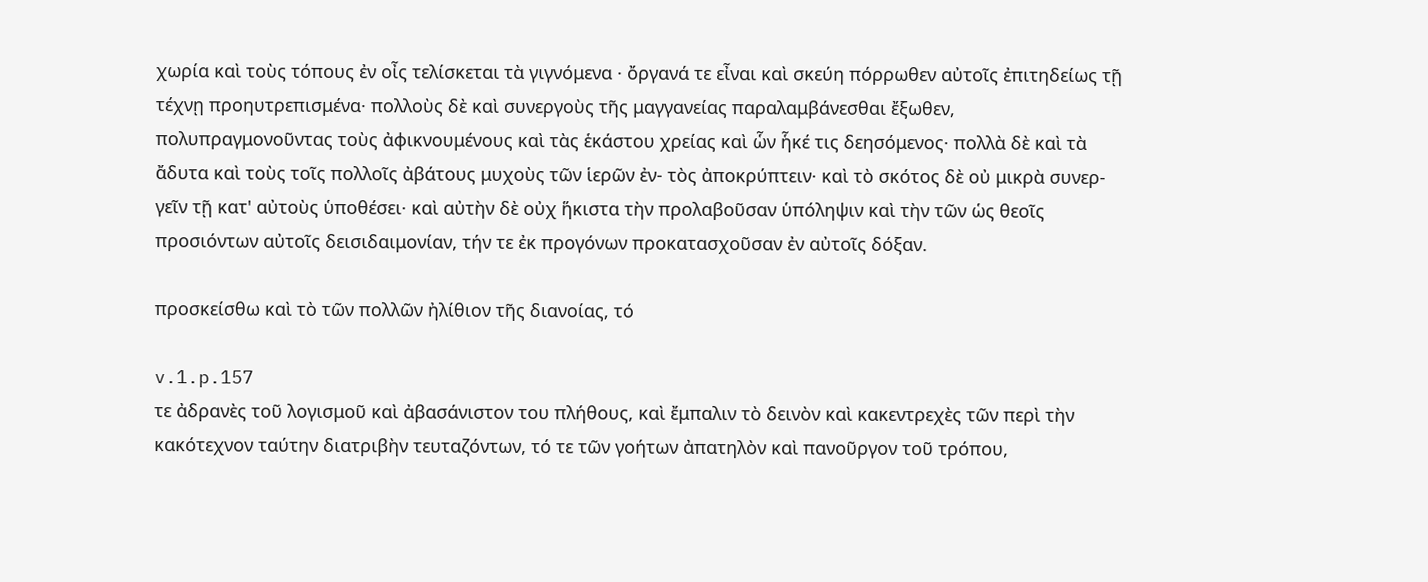χωρία καὶ τοὺς τόπους ἐν οἶς τελίσκεται τὰ γιγνόμενα · ὄργανά τε εἶναι καὶ σκεύη πόρρωθεν αὐτοῖς ἐπιτηδείως τῇ τέχνῃ προηυτρεπισμένα· πολλοὺς δὲ καὶ συνεργοὺς τῆς μαγγανείας παραλαμβάνεσθαι ἔξωθεν, πολυπραγμονοῦντας τοὺς ἀφικνουμένους καὶ τὰς ἑκάστου χρείας καὶ ὧν ἧκέ τις δεησόμενος· πολλὰ δὲ καὶ τὰ ἄδυτα καὶ τοὺς τοῖς πολλοῖς ἀβάτους μυχοὺς τῶν ἱερῶν ἐν- τὸς ἀποκρύπτειν· καὶ τὸ σκότος δὲ οὐ μικρὰ συνερ- γεῖν τῇ κατ' αὐτοὺς ὑποθέσει· καὶ αὐτὴν δὲ οὐχ ἥκιστα τὴν προλαβοῦσαν ὑπόληψιν καὶ τὴν τῶν ὡς θεοῖς προσιόντων αὐτοῖς δεισιδαιμονίαν, τήν τε ἐκ προγόνων προκατασχοῦσαν ἐν αὐτοῖς δόξαν.

προσκείσθω καὶ τὸ τῶν πολλῶν ἠλίθιον τῆς διανοίας, τό

v.1.p.157
τε ἀδρανὲς τοῦ λογισμοῦ καὶ ἀβασάνιστον του πλήθους, καὶ ἔμπαλιν τὸ δεινὸν καὶ κακεντρεχὲς τῶν περὶ τὴν κακότεχνον ταύτην διατριβὴν τευταζόντων, τό τε τῶν γοήτων ἀπατηλὸν καὶ πανοῦργον τοῦ τρόπου,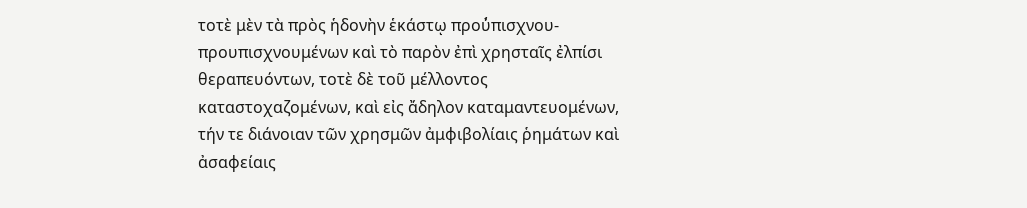τοτὲ μὲν τὰ πρὸς ἡδονὴν ἑκάστῳ προὐ̓πισχνου- προυπισχνουμένων καὶ τὸ παρὸν ἐπὶ χρησταῖς ἐλπίσι θεραπευόντων, τοτὲ δὲ τοῦ μέλλοντος καταστοχαζομένων, καὶ εἰς ἄδηλον καταμαντευομένων, τήν τε διάνοιαν τῶν χρησμῶν ἀμφιβολίαις ῥημάτων καὶ ἀσαφείαις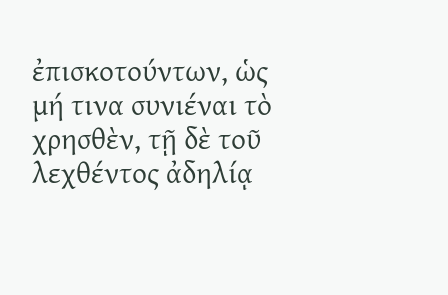ἐπισκοτούντων, ὡς μή τινα συνιέναι τὸ χρησθὲν, τῇ δὲ τοῦ λεχθέντος ἀδηλίᾳ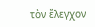τὸν ἔλεγχον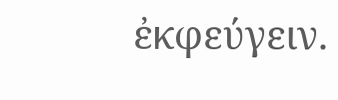ἐκφεύγειν.